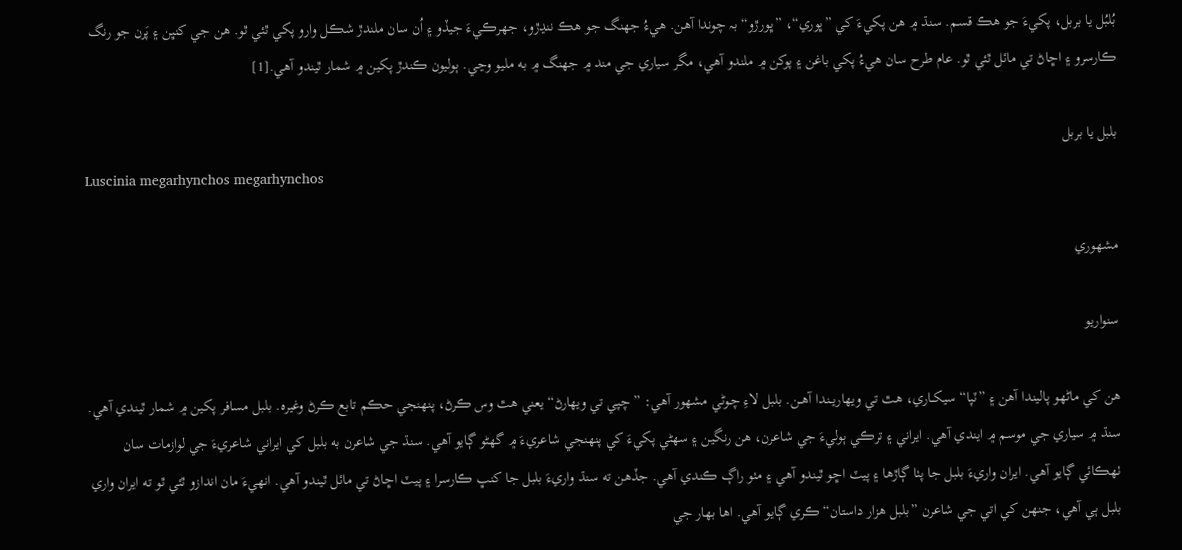بُلبُل يا بربل، پکيءَ جو هڪ قسم. سنڌ ۾ هن پکيءَ کي ”ڀوري“، ”ڀورڙو“ بہ چوندا آهن. هيءُ جهنگ جو هڪ ننڍڙو، جهرڪيءَ جيڏو ۽ اُن سان ملندڙ شڪل وارو پکي ٿئي ٿو. هن جي کنڀن ۽ پَرن جو رنگ ڪارسرو ۽ اڇاڻ تي مائل ٿئي ٿو. عام طرح سان هيءُ پکي باغن ۽ پوکن ۾ ملندو آهي، مگر سياري جي مند ۾ جهنگ ۾ به مليو وڃي. ٻوليون ڪندڙ پکين ۾ شمار ٿيندو آهي.[1]

بلبل يا بربل
Luscinia megarhynchos megarhynchos

مشھوري

سنواريو

هن کي ماڻهو پاليندا آهن ۽ ”ٽپا“ سيکــاري، هٿ تي ويهاريــندا آهــن. بلبل لاءِ چـوڻي مشهور آهي: ” چپي تي ويهارڻ“ يعني هٿ وس ڪرڻ، پنهنجي حڪم تابع ڪرڻ وغيره. بلبل مسافر پکين ۾ شمار ٿيندي آهي. سنڌ ۾ سياري جي موسم ۾ ايندي آهي. ايراني ۽ ترڪي ٻوليءَ جي شاعرن، هن رنگين ۽ سهڻي پکيءَ کي پنهنجي شاعريءَ ۾ گهڻو ڳايو آهي. سنڌ جي شاعرن به بلبل کي ايراني شاعريءَ جي لوازمات سان ٺهڪائي ڳايو آهي. ايران واريءَ بلبل جا پٺا ڳاڙها ۽ پيٽ اڇو ٿيندو آهي ۽ مٺو راڳ ڪندي آهي. جڏهن ته سنڌ واريءَ بلبل جا کنڀ ڪارسرا ۽ پيٽ اڇاڻ تي مائل ٿيندو آهي. انهيءَ مان اندازو ٿئي ٿو ته ايران واري بلبل ٻي آهي، جنهن کي اتي جي شاعرن ”بلبل هزار داستان“ ڪري ڳايو آهي. اها بهار جي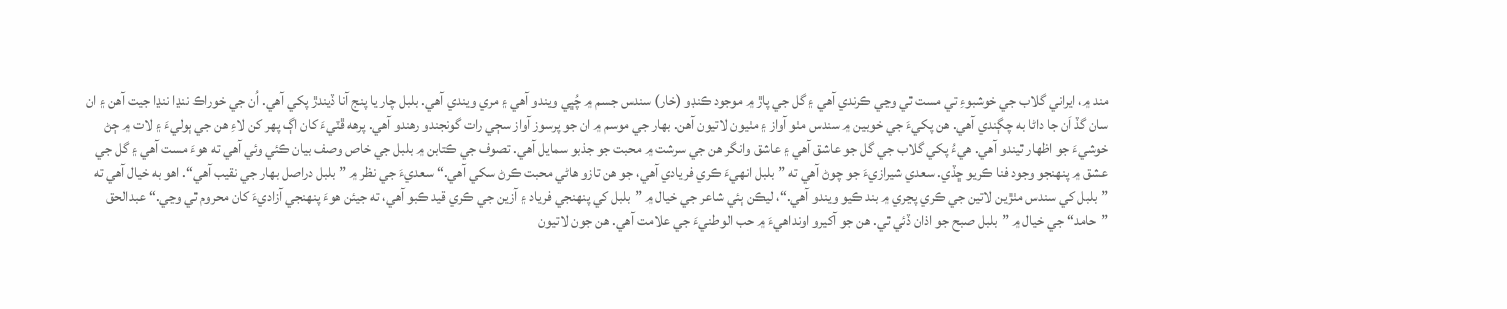مند ۾، ايراني گلاب جي خوشبوءِ تي مست ٿي وڃي ڪرندي آهي ۽ گل جي پاڙ ۾ موجود ڪنڊو (خار) سندس جسم ۾ چُڀي ويندو آهي ۽ مري ويندي آهي. بلبل چار يا پنج آنا ڏيندڙ پکي آهي. اُن جي خوراڪ ننڍا ننڍا جيت آهن ۽ ان سان گڏ اَن جا داڻا به چڳندي آهي. هن پکيءَ جي خوبين ۾ سندس مٺو آواز ۽ مٺيون لاتيون آهن. بهار جي موسم ۾ ان جو پرسوز آواز سڄي رات گونجندو رهندو آهي. پرهه ڦٽيءَ کان اڳ پهر کن لاءِ هن جي ٻوليءَ ۽ لات ۾ ڄڻ خوشيءَ جو اظهار ٿيندو آهي. هيءُ پکي گلاب جي گل جو عاشق آهي ۽ عاشق وانگر هن جي سرشت ۾ محبت جو جذبو سمايل آهي. تصوف جي ڪتابن ۾ بلبل جي خاص وصف بيان ڪئي وئي آهي ته هوءَ مست آهي ۽ گل جي عشق ۾ پنهنجو وجود فنا ڪريو ڇڏي. سعدي شيرازيءَ جو چوڻ آهي ته ”بلبل انهيءَ ڪري فريادي آهي، جو هن تازو هاڻي محبت ڪرڻ سکي آهي.“ سعديءَ جي نظر ۾ ”بلبل دراصل بهار جي نقيب آهي“. اهو به خيال آهي ته ”بلبل کي سندس مٺڙين لاتين جي ڪري پڃري ۾ بند ڪيو ويندو آهي.“، ليڪن ٻئي شاعر جي خيال ۾ ”بلبل کي پنهنجي فرياد ۽ آزين جي ڪري قيد ڪبو آهي، ته جيئن هوءَ پنهنجي آزاديءَ کان محروم ٿي وڃي.“ عبدالحق ”حامد“ جي خيال ۾ ”بلبل صبح جو اذان ڏئي ٿي. هن جو آکيرو اونداهيءَ ۾ حب الوطنيءَ جي علامت آهي. هن جون لاتيون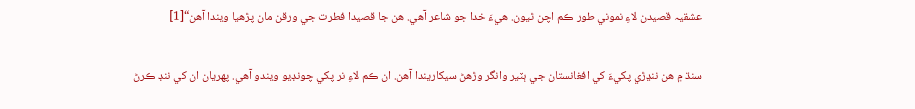عشقيہ قصيدن لاءِ نموني طور ڪم اچن ٿيون. هيءَ خدا جو شاعر آهي. هن جا قصيدا فطرت جي ورقن مان پڙهيا ويندا آهن“[1]

سنڌ ۾ هن ننڍڙي پکيءَ کي افغانستان جي ٻٽير وانگر وڙهڻ سيکاريندا آهن. ان ڪم لاءِ نر پکي چونڊيو ويندو آهي. پهريان ان کي ننڊ ڪرڻ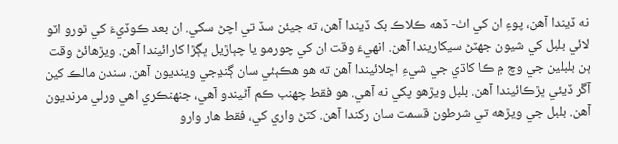نه ڏيندا آهن، پوءِ ان کي اٺ- ڏهه ڪلاڪ بک ڏيندا آهن، ته جيئن سڏ تي اچڻ سکي. ان بعد ڪوڏيءَ کي ٿورو اٽو لائي بلبل کي شيون جهٽڻ سيکاريندا آهن. انهيءَ وقت ان کي چورمو يا چٻاڙيل ڀڳڙا کارائيندا آهن. ويڙهائڻ وقت ٻن بلبلين جي وچ ۾ ڪا کاڌي جي شيءِ اڇلائيندا آهن ته هو هڪٻئي سان ڳنڍجي وينديون آهن. سندن مالڪ کين آڱر ڏيئي ڀڙڪائيندا آهن. بلبل ويڙهو پکي نه آهي. هو فقط چهنب ڪم آڻيندو آهي، جنهنڪري اهي ورلي مرنديون آهن. بلبل جي ويڙهه تي شرطون قسمت سان رکندا آهن. کٽڻ واري کي، فقط هار وارو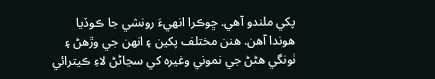پکي ملندو آهي. ڇوڪرا انهيءَ رونشي جا ڪوڏيا هوندا آهن. هنن مختلف پکين ۽ انهن جي وڙهڻ ۽ ٺونگي هڻڻ جي نموني وغيره کي سڃاڻڻ لاءِ ڪيترائي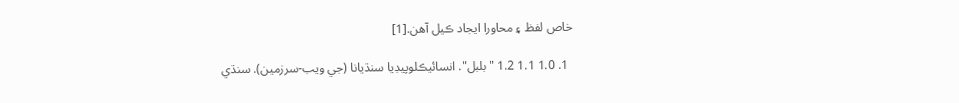خاص لفظ ۽ محاورا ايجاد ڪيل آهن.[1]

  1. 1.0 1.1 1.2 "بلبل". انسائيڪلوپيڊيا سنڌيانا (جي ويب-سرزمين). سنڌي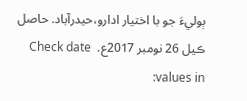ٻوليءَ جو با اختيار ادارو،حيدرآباد. حاصل ڪيل 26 نومبر 2017ع.  Check date values in: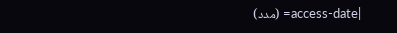|access-date= (مدد)